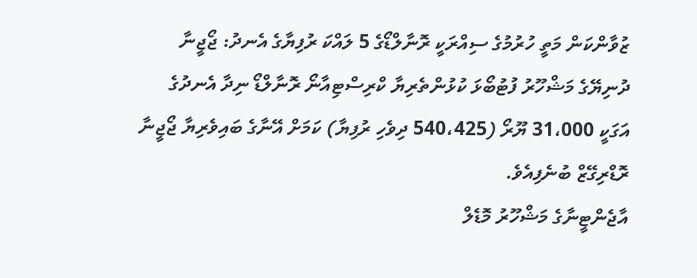ޒުވާންކަން މަތީ ހުރުމުގެ ސިއްރަކީ ރޮނާލްޑޯގެ 5 ލައްކަ ރުފިޔާގެ އެނދު: ޖޯޖީނާ
ދުނިޔޭގެ މަޝްހޫރު ފުޓުބޯޅަ ކުޅުންތެރިޔާ ކްރިސްޓިއާނޯ ރޮނާލްޑޯ ނިދާ އެނދުގެ އަގަކީ 31،000 ޔޫރޯ (540،425 ދިވެހި ރުފިޔާ) ކަމަށް އޭނާގެ ބައިވެރިޔާ ޖޯޖީނާ ރޮޑްރިގޭޒް ބުނެފިއެވެ.
އާޖެންޓީނާގެ މަޝްހޫރު މޮޑެލް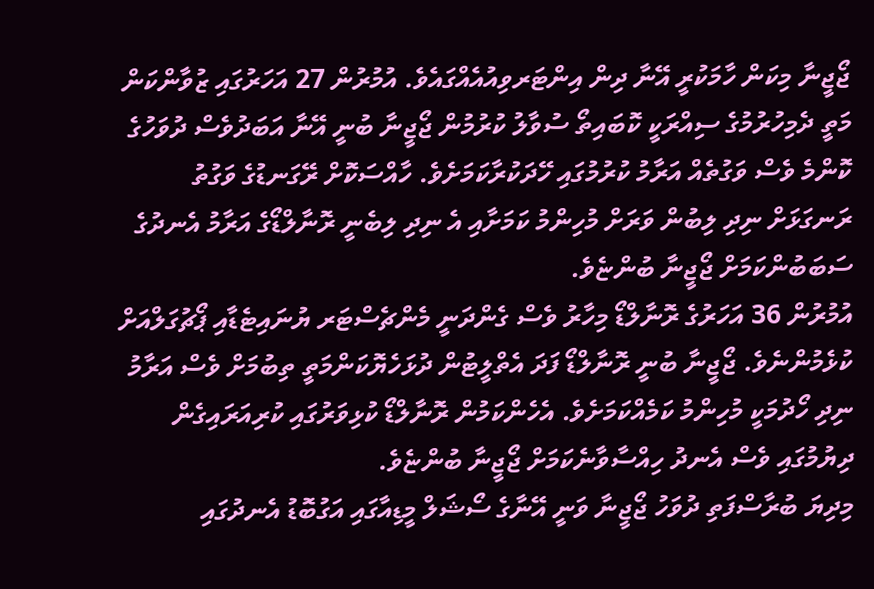ޖޯޖީނާ މިކަން ހާމަކުރީ އޭނާ ދިން އިންޓަރވިއުއެއްގައެވެ. އުމުރުން 27 އަހަރުގައި ޒުވާންކަން މަތީ ދެމިހުރުމުގެ ސިއްރަކީ ކޮބައިތޯ ސުވާލު ކުރުމުން ޖޯޖީނާ ބުނީ އޭނާ އަބަދުވެސް ދުވަހުގެ ކޮންމެ ވެސް ވަގުތެއް އަރާމު ކުރުމުގައި ހޭދަކުރާކަމަށެވެ. ހާއްސަކޮށް ރޭގަނޑުގެ ވަގުތު ރަނގަޅަށް ނިދި ލިބުން ވަރަށް މުހިންމު ކަމަށާއި އެ ނިދި ލިބެނީ ރޮނާލްޑޯގެ އަރާމު އެނދުގެ ސަބަބުންކަމަށް ޖޯޖީނާ ބުންޏެވެ.
އުމުރުން 36 އަހަރުގެ ރޮނާލްޑޯ މިހާރު ވެސް ގެންދަނީ މެންޗެސްޓަރ ޔުނައިޓެޑާއި ޕޯޗުގަލްއަށް ކުޅެމުންނެވެ. ޖޯޖީނާ ބުނީ ރޮނާލްޑޯ ފަދަ އެތްލީޓުން ދުޅަހެޔޮކަންމަތީ ތިބުމަށް ވެސް އަރާމު ނިދި ހޯދުމަކީ މުހިންމު ކަމެއްކަމަށެވެ. އެހެންކަމުން ރޮނާލްޑޯ ކުޅިވަރުގައި ކުރިއަރައިގެން ދިޔުމުގައި ވެސް އެނދު ހިއްސާވާނެކަމަށް ޖޯޖީނާ ބުންޏެވެ.
މިދިޔަ ބުރާސްފަތި ދުވަހު ޖޯޖީނާ ވަނީ އޭނާގެ ސޯޝަލް މީޑިއާގައި އަގުބޮޑު އެނދުގައި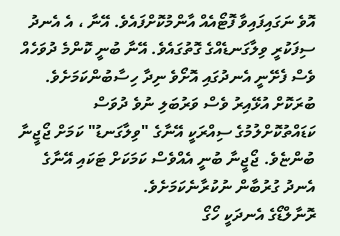އޮވެ ނަގައިފައިވާ ފޮޓޯއެއް އާންމުކޮށްފައެވެ. އޭނާ ، އެ އެނދު ސިފަކުރީ ވިލާގަނޑެއްގެ ގޮތުގައެވެ. އޭނާ ބުނީ ކޮންމެ ދުވަހެއް ވެސް ފެށޭނީ އެނދުގައި އޮށޯވެ ނިދާ ހިސާބުންކަމަށެވެ.
ބުރަކޮށް އުޅޭއިރު ވެސް ވަރުބަލި ނުވެ ދުވަސް ކަޑައްތުކޮށްލުމުގެ ސިއްރަކީ އޭނާގެ "ވިލާގަނޑު" ކަމަށް ޖޯޖީނާ ބުންޏެވެ. ޖޯޖީނާ ބުނީ އެއްވެސް ކަމަކަށް ޓަކައި އޭނާގެ އެނދު ގުރުބާން ނުކުރާނެކަމަށެވެ.
ރޮނާލްޑޯގެ އެނދަކީ ހޯގޯ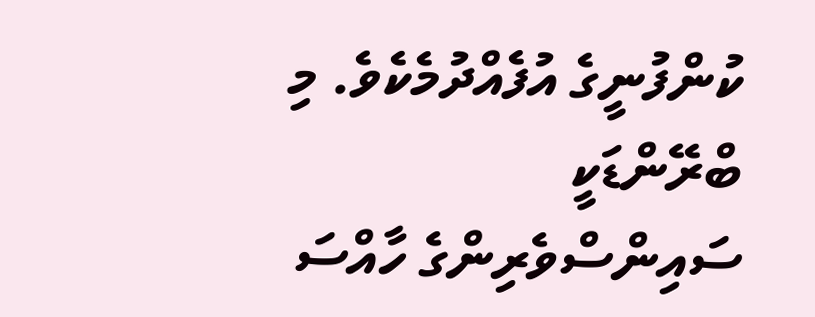ކުންފުނީގެ އުފެއްދުމެކެވެ. މި ބްރޭންޑަކީ ސައިންސްވެރިންގެ ހާއްސަ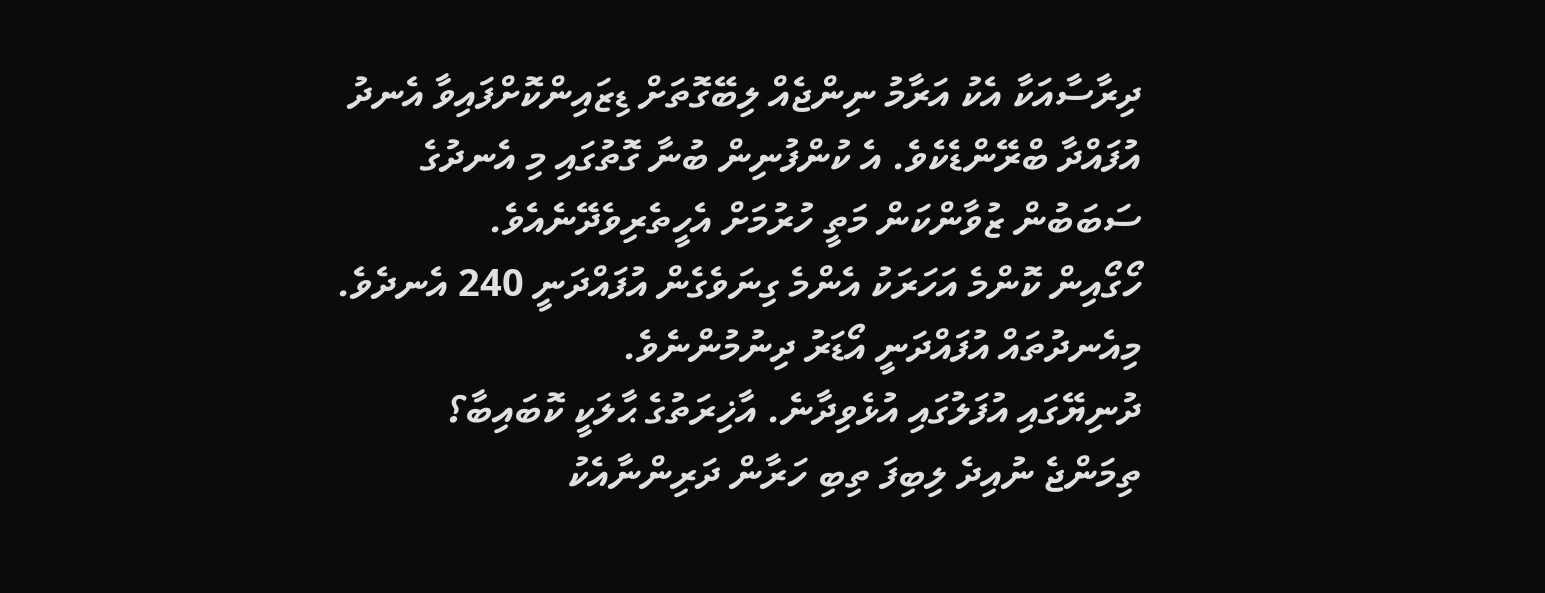ދިރާސާއަކާ އެކު އަރާމު ނިންޖެއް ލިބޭގޮތަށް ޑިޒައިންކޮށްފައިވާ އެނދު އުފައްދާ ބްރޭންޑެކެވެ. އެ ކުންފުނިން ބުނާ ގޮތުގައި މި އެނދުގެ ސަބަބުން ޒުވާންކަން މަތީ ހުރުމަށް އެހީތެރިވެދޭނެއެވެ.
ހޯގޯއިން ކޮންމެ އަހަރަކު އެންމެ ގިނަވެގެން އުފައްދަނީ 240 އެނދެވެ. މިއެނދުތައް އުފައްދަނީ އޯޑަރު ދިނުމުންނެވެ.
ދުނިޔޭގައި އުފަލުގައި އުޅެވިދާނެ. އާޚިރަތުގެ ޙާލަކީ ކޮބައިބާ؟
ތިމަންޖެ ނުއިދެ ލިބިފަ ތިބި ހަރާން ދަރިންނާއެކު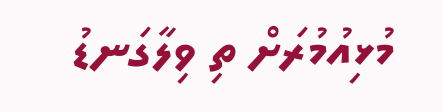މުޅިއުމުރަށް ތި ވިލާގަނޑު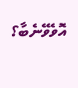އޮވެވޭނެބާ؟